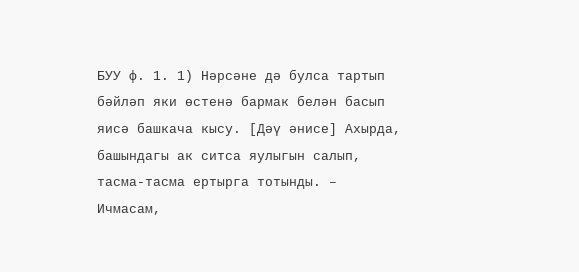БУУ ф. 1. 1) Нәрсәне дә булса тартып бәйләп яки өстенә бармак белән басып яисә башкача кысу. [Дәү әнисе] Ахырда, башындагы ак ситса яулыгын салып, тасма-тасма ертырга тотынды. – Ичмасам,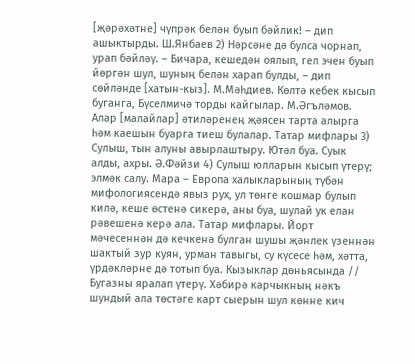[җәрәхәтне] чүпрәк белән буып бәйлик! – дип ашыктырды. Ш.Янбаев 2) Нәрсәне дә булса чорнап, урап бәйләү. – Бичара, кешедән оялып, гел эчен буып йөргән шул, шуның белән харап булды, – дип сөйләнде [хатын-кыз]. М.Мәһдиев. Көлтә кебек кысып буганга, Бүселмичә торды кайгылар. М.Әгъләмов. Алар [малайлар] әтиләренең җәясен тарта алырга һәм каешын буарга тиеш булалар. Татар мифлары 3) Сулыш, тын алуны авырлаштыру. Ютәл буа. Суык алды, ахры. Ә.Фәйзи 4) Сулыш юлларын кысып үтерү; элмәк салу. Мара – Европа халыкларының түбән мифологиясендә явыз рух, ул төнге кошмар булып килә, кеше өстенә сикерә, аны буа, шулай ук елан рәвешенә керә ала. Татар мифлары. Йорт мәчесеннән дә кечкенә булган шушы җәнлек үзеннән шактый зур куян, урман тавыгы, су күсесе һәм, хәтта, үрдәкләрне дә тотып буа. Кызыклар дөньясында // Бугазны яралап үтерү. Хәбирә карчыкның нәкъ шундый ала төстәге карт сыерын шул көнне кич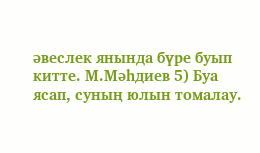әвеслек янында бүре буып китте. М.Мәһдиев 5) Буа ясап, суның юлын томалау.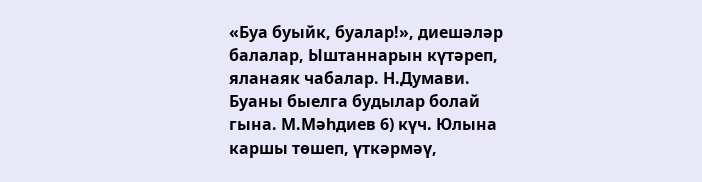«Буа буыйк, буалар!», диешәләр балалар, Ыштаннарын күтәреп, яланаяк чабалар. Н.Думави. Буаны быелга будылар болай гына. М.Мәһдиев 6) күч. Юлына каршы төшеп, үткәрмәү,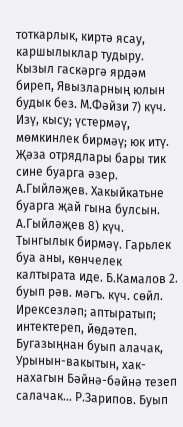тоткарлык, киртә ясау, каршылыклар тудыру. Кызыл гаскәргә ярдәм биреп, Явызларның юлын будык без. М.Фәйзи 7) күч. Изү, кысу; үстермәү, мөмкинлек бирмәү; юк итү. Җәза отрядлары бары тик сине буарга әзер. А.Гыйләҗев. Хакыйкатьне буарга җай гына булсын. А.Гыйләҗев 8) күч. Тынгылык бирмәү. Гарьлек буа аны, көнчелек калтырата иде. Б.Камалов 2. буып рәв. мәгъ. күч. сөйл. Ирексезләп; аптыратып; интектереп, йөдәтеп. Бугазыңнан буып алачак, Урынын-вакытын, хак-нахагын Бәйнә-бәйнә тезеп салачак... Р.Зарипов. Буып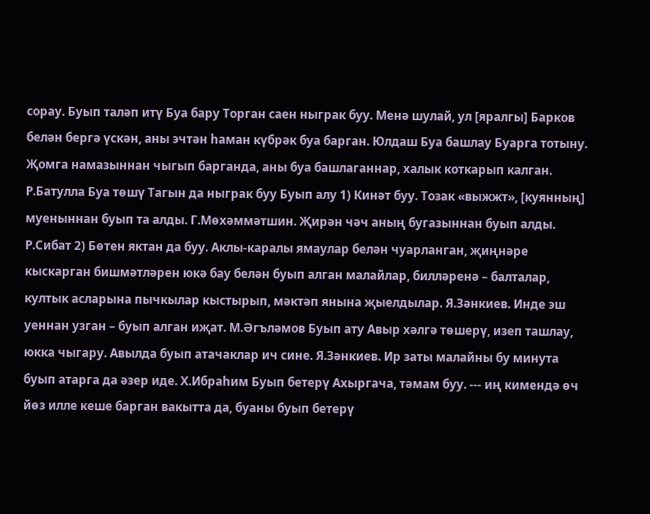сорау. Буып таләп итү Буа бару Торган саен ныграк буу. Менә шулай, ул [яралгы] Барков белән бергә үскән, аны эчтән һаман күбрәк буа барган. Юлдаш Буа башлау Буарга тотыну. Җомга намазыннан чыгып барганда, аны буа башлаганнар, халык коткарып калган. Р.Батулла Буа төшү Тагын да ныграк буу Буып алу 1) Кинәт буу. Тозак «выжжт», [куянның] муеныннан буып та алды. Г.Мөхәммәтшин. Җирән чәч аның бугазыннан буып алды. Р.Сибат 2) Бөтен яктан да буу. Аклы-каралы ямаулар белән чуарланган, җиңнәре кыскарган бишмәтләрен юкә бау белән буып алган малайлар, билләренә – балталар, култык асларына пычкылар кыстырып, мәктәп янына җыелдылар. Я.Зәнкиев. Инде эш уеннан узган – буып алган иҗат. М.Әгъләмов Буып ату Авыр хәлгә төшерү, изеп ташлау, юкка чыгару. Авылда буып атачаклар ич сине. Я.Зәнкиев. Ир заты малайны бу минута буып атарга да әзер иде. Х.Ибраһим Буып бетерү Ахыргача, тәмам буу. --- иң кимендә өч йөз илле кеше барган вакытта да, буаны буып бетерү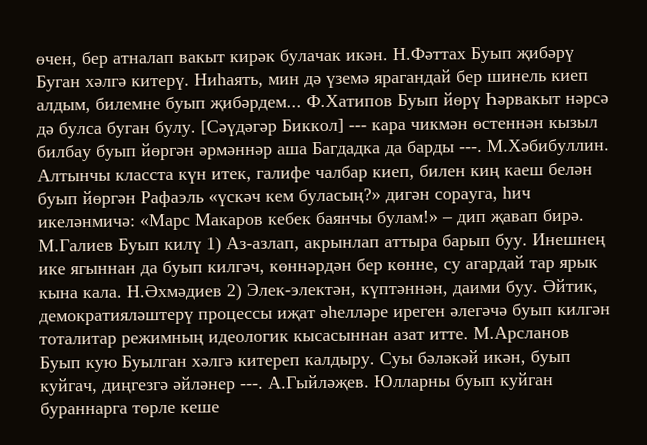өчен, бер атналап вакыт кирәк булачак икән. Н.Фәттах Буып җибәрү Буган хәлгә китерү. Ниһаять, мин дә үземә ярагандай бер шинель киеп алдым, билемне буып җибәрдем... Ф.Хатипов Буып йөрү Һәрвакыт нәрсә дә булса буган булу. [Сәүдәгәр Биккол] --- кара чикмән өстеннән кызыл билбау буып йөргән әрмәннәр аша Багдадка да барды ---. М.Хәбибуллин. Алтынчы класста күн итек, галифе чалбар киеп, билен киң каеш белән буып йөргән Рафаэль «үскәч кем буласың?» дигән сорауга, һич икеләнмичә: «Марс Макаров кебек баянчы булам!» – дип җавап бирә. М.Галиев Буып килү 1) Аз-азлап, акрынлап аттыра барып буу. Инешнең ике ягыннан да буып килгәч, көннәрдән бер көнне, су агардай тар ярык кына кала. Н.Әхмәдиев 2) Элек-электән, күптәннән, даими буу. Әйтик, демократияләштерү процессы иҗат әһелләре иреген әлегәчә буып килгән тоталитар режимның идеологик кысасыннан азат итте. М.Арсланов Буып кую Буылган хәлгә китереп калдыру. Суы бәләкәй икән, буып куйгач, диңгезгә әйләнер ---. А.Гыйләҗев. Юлларны буып куйган бураннарга төрле кеше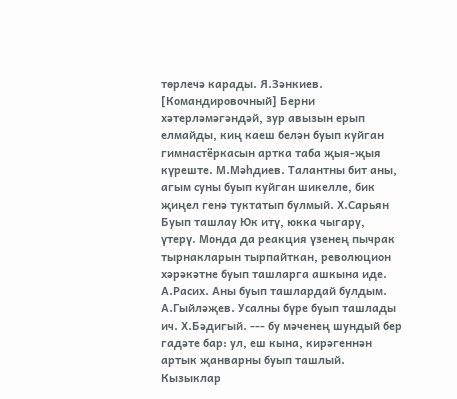төрлечә карады. Я.Зәнкиев. [Командировочный] Берни хәтерләмәгәндәй, зур авызын ерып елмайды, киң каеш белән буып куйган гимнастёркасын артка таба җыя-җыя күреште. М.Мәһдиев. Талантны бит аны, агым суны буып куйган шикелле, бик җиңел генә туктатып булмый. Х.Сарьян Буып ташлау Юк итү, юкка чыгару, үтерү. Монда да реакция үзенең пычрак тырнакларын тырпайткан, революцион хәрәкәтне буып ташларга ашкына иде. А.Расих. Аны буып ташлардай булдым. А.Гыйләҗев. Усалны бүре буып ташлады ич. Х.Бәдигый. --- бу мәченең шундый бер гадәте бар: ул, еш кына, кирәгеннән артык җанварны буып ташлый. Кызыклар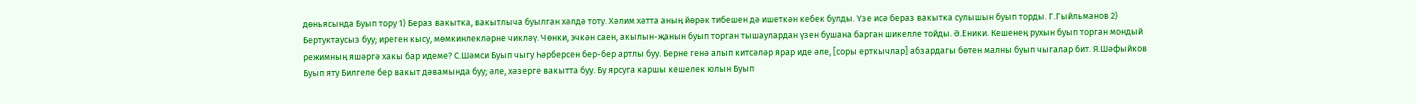дөньясында Буып тору 1) Бераз вакытка, вакытлыча буылган хәлдә тоту. Хәлим хәтта аның йөрәк тибешен дә ишеткән кебек булды. Үзе исә бераз вакытка сулышын буып торды. Г.Гыйльманов 2) Бертуктаусыз буу; иреген кысу, мөмкинлекләрне чикләү. Чөнки, эчкән саен, акылын-җанын буып торган тышаулардан үзен бушана барган шикелле тойды. Ә.Еники. Кешенең рухын буып торган мондый режимның яшәргә хакы бар идеме? С.Шәмси Буып чыгу Һәрберсен бер-бер артлы буу. Берне генә алып китсәләр ярар иде әле, [соры ерткычлар] абзардагы бөтен малны буып чыгалар бит. Я.Шәфыйков Буып яту Билгеле бер вакыт дәвамында буу; әле, хәзерге вакытта буу. Бу ярсуга каршы кешелек юлын Буып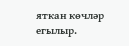яткан көчләр егылыр.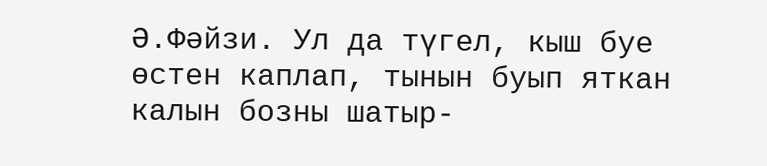Ә.Фәйзи. Ул да түгел, кыш буе өстен каплап, тынын буып яткан калын бозны шатыр-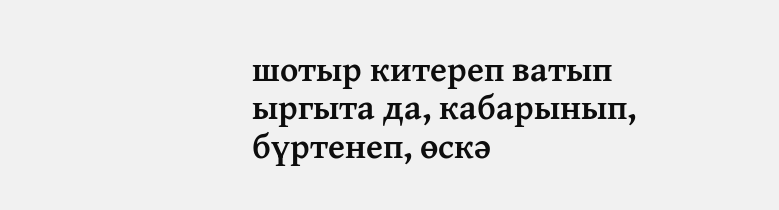шотыр китереп ватып ыргыта да, кабарынып, бүртенеп, өскә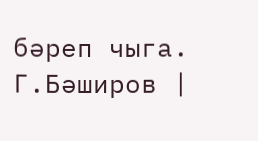бәреп чыга. Г.Бәширов |